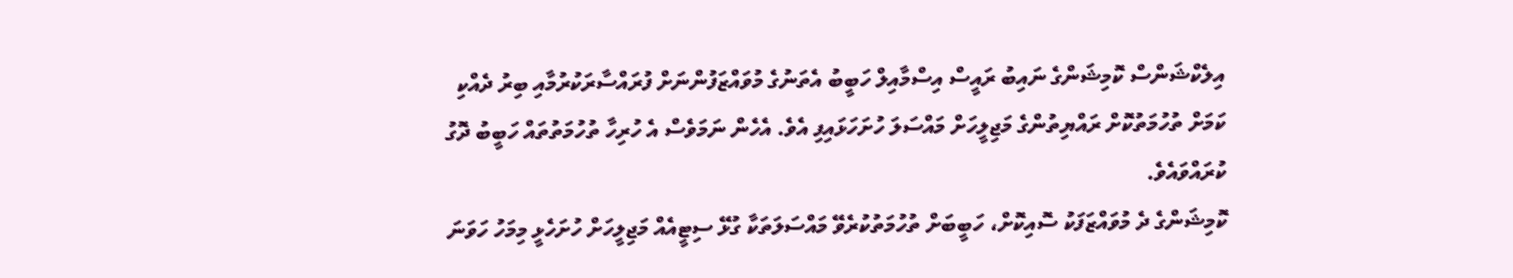އިލެކްޝަންސް ކޮމިޝަންގެ ނައިބު ރައީސް އިސްމާއިލް ހަބީބު އެތަނުގެ މުވައްޒަފުންނަށް ފުރައްސާރަކުރުމާއި ބިރު ދެއްކި ކަމަށް ތުހުމަތުކޮށް ރައްޔިތުންގެ މަޖިލީހަށް މައްސަލަ ހުށަހަޅައިފި އެވެ. އެހެން ނަމަވެސް އެ ހުރިހާ ތުހުމަތުތައް ހަބީބު ދޮގު ކުރައްވައެވެ.
ކޮމިޝަންގެ ދެ މުވައްޒަފަކު ސޮއިކޮށް، ހަބީބަށް ތުހުމަތުކުރެވޭ މައްސަލަތަކާ ގުޅޭ ސިޓީއެއް މަޖިލީހަށް ހުށަހެޅީ މިމަހު ހަވަނަ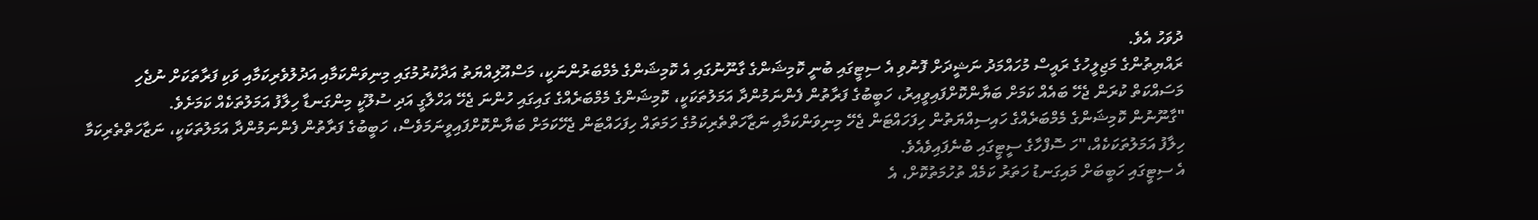ދުވަހު އެވެ.
ރައްޔިތުންގެ މަޖިލީހުގެ ރައީސް މުހައްމަދު ނަޝީދަށް ފޮނުވި އެ ސިޓީގައި ބުނީ ކޮމިޝަންގެ ގާނޫނުގައި އެ ކޮމިޝަންގެ މެމްބަރުންނަކީ، މަސްއޫލިއްޔަތު އަދާކުރުމުގައި މިނިވަންކަމާއި އަދުލުވެރިކަމާއި ވަކި ފަރާތަކަށް ނުޖެހި މަސައްކަތް ކުރަން ޖެހޭ ބައެއް ކަމަށް ބަޔާންކޮށްފައިވީއިރު، ހަބީބުގެ ފަރާތުން ފެންނަމުންދާ އަމަލުތަކަކީ، ކޮމިޝަންގެ މެމްބަރެއްގެ ގައިގައި ހުންނަ ޖެހޭ އަހްލާގީ އަދި ސުލޫކީ މިންގަނޑާ ހިލާފު އަމަލުތަކެއް ކަމަށެވެ.
"ގާނޫނުން ކޮމިޝަންގެ މެމްބަރެއްގެ ހައިސިއްޔަތުން ހިފަހައްޓަން ޖެހޭ މިނިވަންކަމާއި ނަޒާހަތްތެރިކަމުގެ ހަމަތައް ހިފަހައްޓަން ޖެހޭކަމަށް ބަޔާންކޮށްފައިވީނަމަވެސް، ހަބީބުގެ ފަރާތުން ފެންނަމުންދާ އަމަލުތަކަކީ، ނަޒާހަތްތެރިކަމާ ހިލާފު އަމަލުތަކަކެއް،"ހަ ސޮފްހާގެ ސީޓީގައި ބުނެފައިވެއެވެ.
އެ ސިޓީގައި ހަބީބަށް މައިގަނޑު ހަތަރު ކަމެއް ތުހުމަތުކޮށް، އެ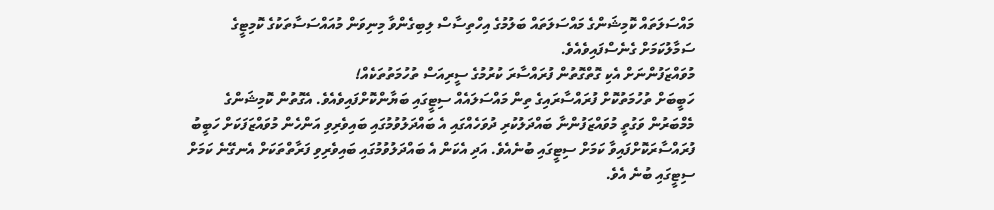މައްސަލަތައް ކޮމިޝަންގެ މައްސަލަތައް ބަލުމުގެ އިހްތިސާސް ލިބިގެންވާ މިނިވަން މުއައްސަސާތަކުގެ ކޮމިޓީގެ ސަމާލުކަމަށް ގެނެސްފައިވެއެވެ.
މުވައްޒަފުންނަށް އެކި ގޮތްގޮތުން ފުރައްސާރަ ކުރުމުގެ ސީރިއަސް ތުހުމަތުތަކެއް!
ހަބީބަށް ތުހުމަތުކޮށް ފުރައްސާރައިގެ ތިން މައްސަލައެއް ސިޓީގައި ބަޔާންކޮށްފައިވެއެވެ. އެގޮތުން ކޮމިޝަންގެ މެމްބަރުން ވަގުތީ މުވައްޒަފުންނާ ބައްދަލުކުރި ދުވަހެއްގައި އެ ބައްދަލުވުމުގައި ބައިވެރިވި އަންހެން މުވައްޒަފަކަށް ހަބީބު ފުރައްސާރަކޮށްފައިވާ ކަމަށް ސިޓީގައި ބުނެއެވެ. އަދި އެކަން އެ ބައްދަލުވުމުގައި ބައިވެރިވި ފަރާތްތަކަށް އެނގޭނެ ކަމަށް ސިޓީގައި ބުނެ އެވެ.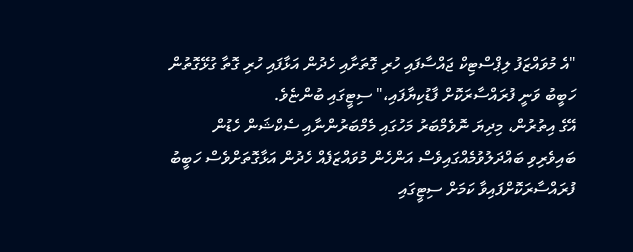"އެ މުވައްޒަފު ލިޕްސްޓިކް ޖައްސާފައި ހުރި ގޮތަށާއި ހެދުން އަޅާފައި ހުރި ގޮތާ ގުޅޭގޮތުން ހަބީބު ވަނީ ފުރައްސާރަކޮށް ފާޑުކިޔާފައި،" ސިޓީގައި ބުންޏެވެ.
އޭގެ އިތުރުން، މިދިޔަ ނޮވެމްބަރު މަހުގައި މެމްބަރުންނާއި ސެކްޝަން ހެޑުން ބައިވެރިވި ބައްދަލުވުމެއްގައިވެސް އަންހެން މުވައްޒަފެއް ހެދުން އަޅާގޮތަށްވެސް ހަބީބު ފުރައްސާރަކޮށްފައިވާ ކަމަށް ސިޓީގައި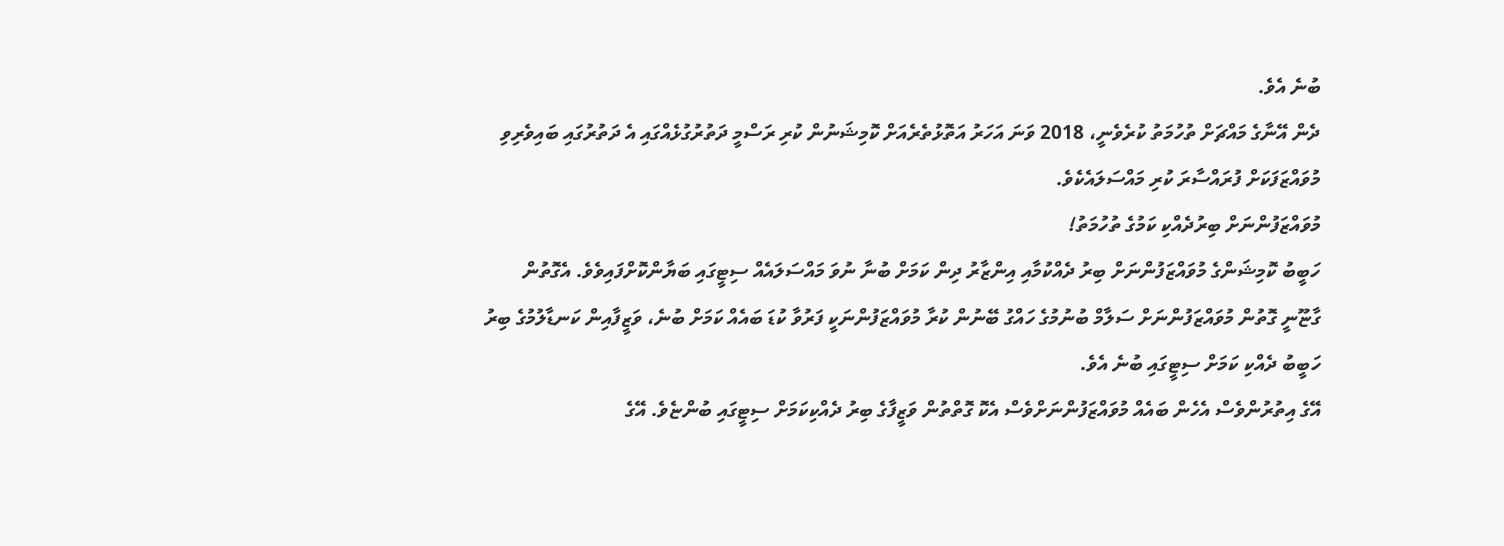ބުނެ އެވެ.
ދެން އޭނާގެ މައްޗަށް ތުހުމަތު ކުރެވެނީ، 2018 ވަނަ އަހަރު އަތޮޅުތެރެއަށް ކޮމިޝަނުން ކުރި ރަސްމީ ދަތުރުގުޅެއްގައި އެ ދަތުރުގައި ބައިވެރިވި މުވައްޒަފަކަށް ފުރައްސާރަ ކުރި މައްސަލައެކެވެ.
މުވައްޒަފުންނަށް ބިރުދެއްކި ކަމުގެ ތުހުމަތު!
ހަބީބު ކޮމިޝަންގެ މުވައްޒަފުންނަށް ބިރު ދެއްކުމާއި އިންޒާރު ދިން ކަމަށް ބުނާ ނުވަ މައްސަލައެއް ސިޓީގައި ބަޔާންކޮށްފައިވެވެ. އެގޮތުން ގާޏޫނީ ގޮތުން މުވައްޒަފުންނަށް ސަލާމް ބުނުމުގެ ހައްގު ބޭނުން ކުރާ މުވައްޒަފުންނަކީ ފަރުވާ ކުޑަ ބައެއް ކަމަށް ބުނެ، ވަޒީފާއިން ކަނޑާލުމުގެ ބިރު ހަބީބު ދެއްކި ކަމަށް ސިޓީގައި ބުނެ އެވެ.
އޭގެ އިތުރުންވެސް އެހެން ބައެއް މުވައްޒަފުންނަށްވެސް އެކޮ ގޮތްތުން ވަޒީފާގެ ބިރު ދެއްކިކަމަށް ސިޓީގައި ބުންޏެވެ. އޭގެ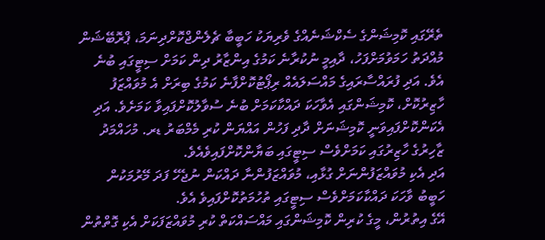ތެރޭގައި ކޮމިޝަންގެ ސެކްޝަނެއްގެ ވެރިޔަކު ހަބީބާ ޗެލެންޖްކޮށްދިނަމަ، ޕްރޮބޭޝަން މުއްދަތު ހަމަވުމަށްފަހު، ދާއިމީ ނުކުރާނެ ކަމުގެ އިންޒާރު ދިން ކަމަށް ސިޓީގައި ބުނެ އެވެ. އަދި ފުރައްސާރައިގެ މައްސަލައެއް ރިޕޯޓުކޮށްފާނެ ކަމުގެ ބިރަށް އެ މުވައްޒަފު ހާޒިރުކޮށް، ކޮމިޝަންގައި އެވާހަކަ ދައްކާކަމަށް ބުނެ ސުވާލުކޮށްފައިވާ ކަމަށެވެ. އަދި އެކަންކޮށްފައިވަނީ ކޮމިޝަނަށް ދާދި ފަހުން އައްޔަން ކުރި މެމްބަރު ޑރ. މުހައްމަދު ޒާހިރުގެ ހާޒިރުގައި ކަމަށްވެސް ސިޓީގައި ބަޔާންކޮށްފައިވެއެވެ.
އަދި އެކި މުވައްޒަފުންނަށް ގުޅާއި، މުވައްޒަފުންނާ ދައްކަން ނުޖެހޭ ފަދަ މޭރުމަކުން ހަބީބު ވާހަކަ ދައްކާކަމަށްވެސް ސިޓީގައި ތުހުމަތުކޮށްފައިވެ އެވެ.
އޭގެ އިތުރުން، މީގެ ކުރިން ކޮމިޝަންގައި މައްސައްކަތް ކުރި މުވައްޒަފަކަށް އެކި ގޮތްތުން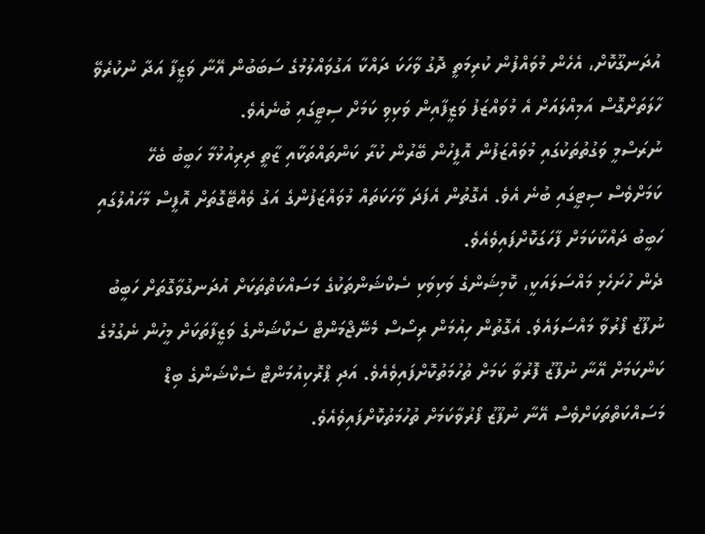އުދަނގޫކޮށް، އެހެން މުވައްފުން ކުރިމަތީ ދޮގު ވާހަކަ ދައްކާ އަގުވައްލުމުގެ ސަބަބުން އޭނާ ވަޒީފާ އަދާ ނުކުރެވޭ ހާލަތަށްގޮސް އަމިއްލައަށް އެ މުވައްޒަފު ވަޒީފާއިން ވަކިވި ކަމަށް ސިޓީގައި ބުނެއެވެ.
ނުރަސްމީ ވަގުތުތަކުގައި މުވައްޒަފުން އޮފީހުން ބޭރުން ކުރާ ކަންތައްތަކާއި ޒާތީ ދިރިއުޅުމާ ހަބީބު ބެހޭ ކަމަށްވެސް ސިޓީގައި ބުނެ އެވެ. އެގޮތުން އެފަދަ ވާހަކަތައް މުވައްޒަފުންގެ އަގު ވެއްޓޭގޮތަށް އޮފީސް މާހައުލުގައި ހަބީބު ދައްކާކަމަށް ފާހަގަކޮށްފައިވެއެވެ.
ދެން ހުށަހެޅި މައްސަލައަކީ، ކޮމިޝަންގެ ވަކިވަކި ސެކްޝަންތަކުގެ މަސައްކަތްތަކަށް އުދަނގުވާގޮތަށް ހަބީބު ނުފޫޒު ފޯރުވާ މައްސަލައެވެ. އެގޮތުން ހިއުމަން ރިސޯސް މެނޭޖްމަންޓް ސެކްޝަންގެ ވަޒީފާތަކަށް މީހުން ނެގުމުގެ ކަންކަމަށް އޭނާ ނުފޫޒު ފޮރުވާ ކަމަށް ތުހުމަތުކޮށްފައިވެއެވެ. އަދި ޕްރޮކިއުމަންޓް ސެކްޝަންގެ ބިޑް މަސައްކަތްތަކަށްވެސް އޭނާ ނުފޫޒު ފޯރުވާކަމަށް ތުހުމަތުކޮށްފައިވެއެވެ.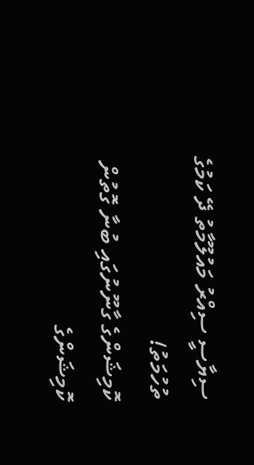ސިޔާސީ ސިއްރު މައުލޫމާތު ދޭ ކަމުގެ ތުހުމަތު!
ކޮމިޝަންގެ ގާނޫނުގައި ބުނާ ގޮތުން ކޮމިޝަންގެ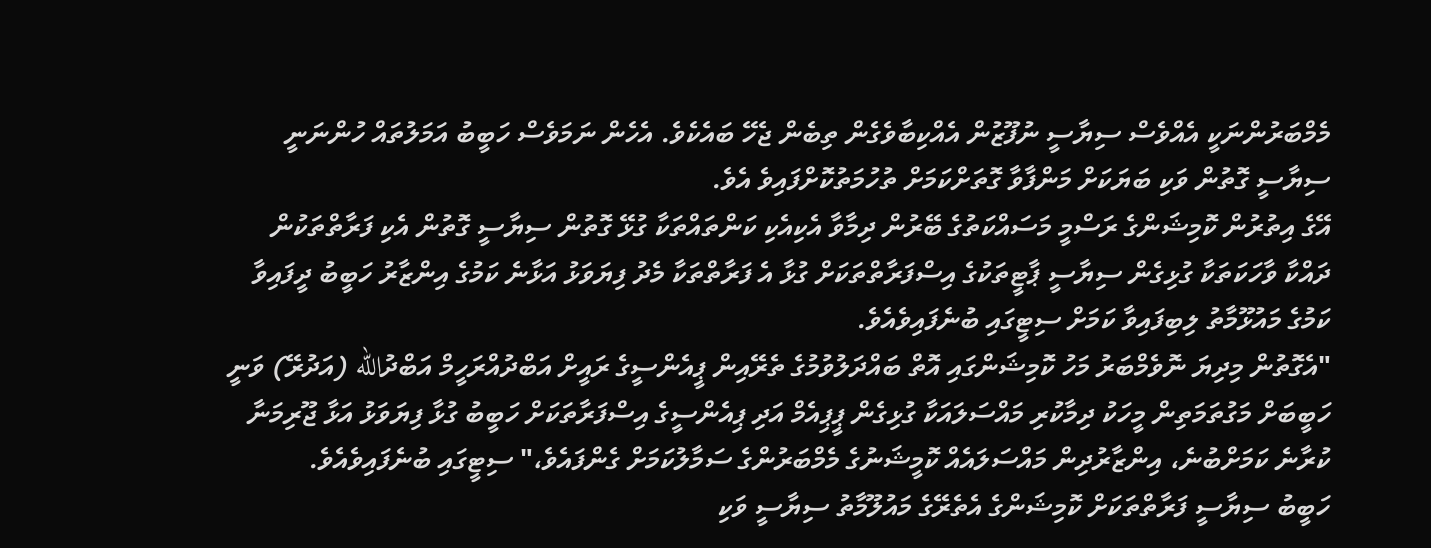މެމްބަރުންނަކީ އެއްވެސް ސިޔާސީ ނުފޫޒުން އެއްކިބާވެގެން ތިބެން ޖެހޭ ބައެކެވެ. އެހެން ނަމަވެސް ހަބީބު އަމަލުތައް ހުންނަނީ ސިޔާސީ ގޮތުން ވަކި ބަޔަކަށް މަންފާވާ ގޮތަށްކަމަށް ތުހުމަތުކޮށްފައިވެ އެވެ.
އޭގެ އިތުރުން ކޮމިޝަންގެ ރަސްމީ މަސައްކަތުގެ ބޭރުން ދިމާވާ އެކިއެކި ކަންތައްތަކާ ގުޅޭ ގޮތުން ސިޔާސީ ގޮތުން އެކި ފަރާތްތަކުން ދައްކާ ވާހަކަތަކާ ގުޅިގެން ސިޔާސީ ޕާޓީތަކުގެ އިސްފަރާތްތަކަށް ގުޅާ އެ ފަރާތްތަކާ މެދު ފިޔަވަޅު އަޅާނެ ކަމުގެ އިންޒާރު ހަބީބު ދީފައިވާ ކަމުގެ މައުޅޫމާތު ލިބިފައިވާ ކަމަށް ސިޓީގައި ބުނެފައިވެއެވެ.
"އެގޮތުން މިދިޔަ ނޮވެމްބަރު މަހު ކޮމިޝަންގައި އޮތް ބައްދަލުވުމުގެ ތެރޭއިން ޕީއެންސީގެ ރައީށް އަބްދުއްރަހީމް އަބްދުالله (އަދުރޭ) ވަނީ ހަބީބަށް މަގުތަމަތިން މީހަކު ދިމާކުރި މައްސަލައަކާ ގުޅިގެން ޕީޕިއެމް އަދި ޕިއެންސީގެ އިސްފަރާތަކަށް ހަބީބު ގުޅާ ފިޔަވަޅު އަޅާ ޖޫރިމަނާ ކުރާނެ ކަމަށްބުނެ، އިންޒާރުދިން މައްސަލައެއް ކޮމީޝަނުގެ މެމްބަރުންގެ ސަމާލުކަމަށް ގެންފައެވެ،" ސިޓީގައި ބުނެފައިވެއެވެ.
ހަބީބު ސިޔާސީ ފަރާތްތަކަށް ކޮމިޝަންގެ އެތެރޭގެ މައުލޫމާތު ސިޔާސީ ވަކި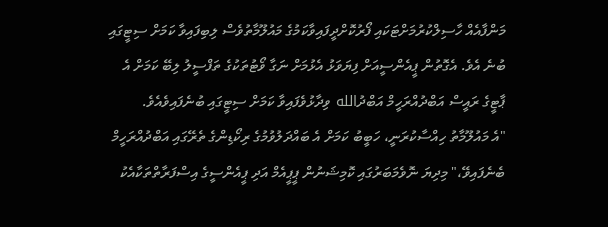މަންފާއެއް ހާސިލްކުރުމަށްޓަކައި ފޯރުކޮށްދީފައިވާކަމުގެ މައުލޫމާތުވެސް ލިބިފައިވާ ކަމަށް ސިޓީގައި ބުނެ އެވެ. އެގޮތުން ޕީއެންސީއަށް ފިޔަވަޅު އެޅުމަށް ނަގާ ވޯޓުތަކުގެ ތަފްސީލު ލިބޭ ކަމަށް އެ ޕާޓީގެ ރައީސް އަބްދުއްރަހީމް އަބްދުالله ވިދާޅުވެފައިވާ ކަމަށް ސިޓީގައި ބުނެފައިވެއެވެ.
"އެ މައުލޫމާތު ހިއްސާކުރަނީ، ހަބީބު ކަމަށް އެ ބައްދަލުވުމުގެ ރިކޯޑިންގެ ތެރޭގައި އަބްދުއްރަހީމް ބެނެފައިވޭ،" މިދިޔަ ނޮވެމަބަރުގައި ކޮމިޝަނުން ޕީޕީއެމް އަދި ޕީއެންސީގެ އިސްފަރާތްތަކާއެކު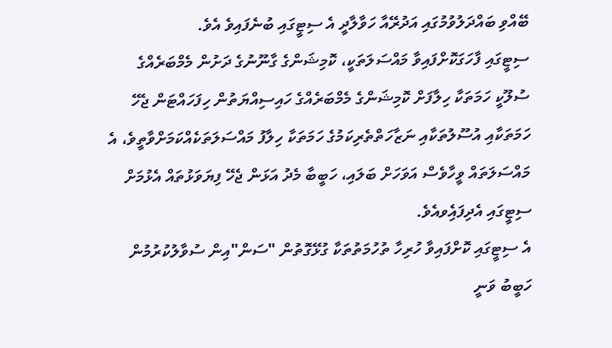ބޭއްވި ބައްދަލުވުމުގައި އަދުރޭއާ ހަވާލާދީ އެ ސިޓީގައި ބުނެފައިވެ އެވެ.
ސިޓީގައި ފާހަގަކޮށްފައިވާ މައްސަލަތަކީ، ކޮމިޝަންގެ ގާނޫނުގެ ދަށުން މެމްބަރެއްގެ ސުލޫކީ ހަމަތަކާ ހިލާފަށް ކޮމިޝަންގެ މެމްބަރެއްގެ ހައިސިއްޔަތުން ހިފަހައްޓަން ޖެހޭ ހަމަތަކާއި އުސޫލުތަކާއި ނަޒާހަތްތެރިކަމުގެ ހަމަތަކާ ހިލާފު މައްސަލަތަކެއްކަމަށްވާތީވެ، އެ މައްސަލަތައް ވީހާވެސް އަވަހަށް ބަލައި، ހަބީބާ މެދު އަޅަން ޖެހޭ ފިޔަވަޅުތައް އެޅުމަށް ސިޓީގައި އެދިފައިެވއެވެ.
އެ ސިޓީގައި ކޮށްފައިވާ ހުރިހާ ތުހުމަތުތަކާ ގުޅޭގޮތުން "ސަން"އިން ސުވާލުކުރުމުން ހަބީބު ވަނީ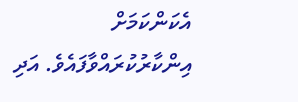އެކަންކަމަށް އިންކާރުކުރައްވާފައެވެ. އަދި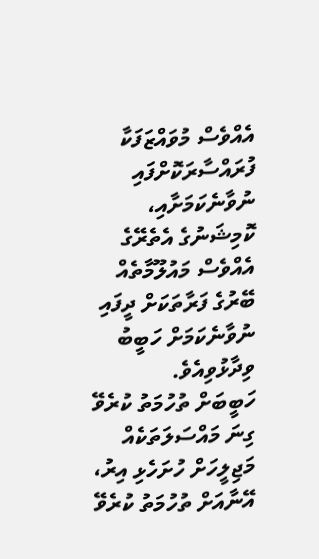އެއްވެސް މުވައްޒަފަކާ ފުރައްސާރަކޮށްފައި ނުވާނެކަމަށާއި، ކޮމިޝަނުގެ އެތެރޭގެ އެއްވެސް މައުލޫމާތެއް ބޭރުގެ ފަރާތަކަށް ދީފައި ނުވާނެކަމަށް ހަބީބު ވިދާޅުވިއެވެ.
ހަބީބަށް ތުހުމަތު ކުރެވޭ ގިނަ މައްސަލަތަކެއް މަޖިލީހަށް ހުށަހެޅި އިރު، އޭނާއަށް ތުހުމަތު ކުރެވޭ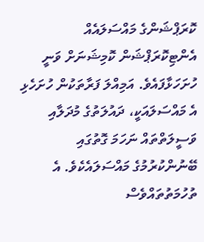ކޮރަޕްޝަންގެ މައްސަލައެއް އެންޓިކޮރަޕްޝަން ކޮމިޝަނަށް ވަނީ ހުށަހަޅާފައެވެ. އަމިއްލަ ފަރާތަކުން ހުށަހެޅި އެ މައްސަލައަކީ، ދައުލަތުގެ މުދަލާއި ވަސީލަތްތައް ނަހަމަ ގޮތުގައި ބޭނުންކުރުމުގެ މައްސަލައެކެވެ. އެ ތުހުމަތުތައްވެސް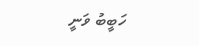ހަބީބު ވަނީ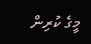މީގެ ކުރިން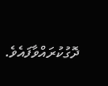ދޮގުކުރައްވާފައެވެ.